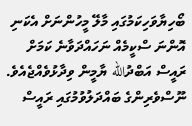ބޯހިޔާވަހިކަމުގައި މާލޭ މީހުންނަށް އެކަނި އޮންނަ ސްކީމެއް ނަހައްދަވާނެ ކަމަށް ރައީސް އަބްދުالله ޔާމީން ވިދާޅުވެއްޖެއެވެ.
ނޫސްވެރިންގެ ބައްދަލުވުމުގައި ރައީސް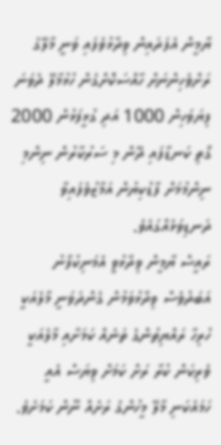ޔާމީން އެފަދައިން ވިދާޅުވެފައި ވަނީ މާލޭގެ ރަށްވެހިންނަށް ހާއްސަކޮށްގެން ހުޅުމާލޭ ދެވަނަ ފިޔަވަހިން 1000 އަދި ގުޅީފަޅުން 2000 ގޯތި ކަނޑާފައި ދޭން މި ސަރުކާރުން ނިންމި ނިންމުމަށް ފާޑުކިޔުން އަމާޒުވެފައިވާ ދަނޑިވަޅެއްގައެވެ.
ރައީސް ޔާމީން ވިދާޅުވީ އެމަނިކުފާނު އަބަދުވެސް ވިދާޅުވަމުން ގެންދަވަނީ މާލެއަކީ ހުރިހާ ރައްޔިތުންގެ ތަނެއް ކަމަށާއި މާލެއަކީ ވެރިކަން ކުރާ ރަށް ކަމަށް ވިޔަސް އެއީ ހަމައެކަނި މާލޭ މީހުންގެ ރަށެއް ނޫން ކަމަށެވެ.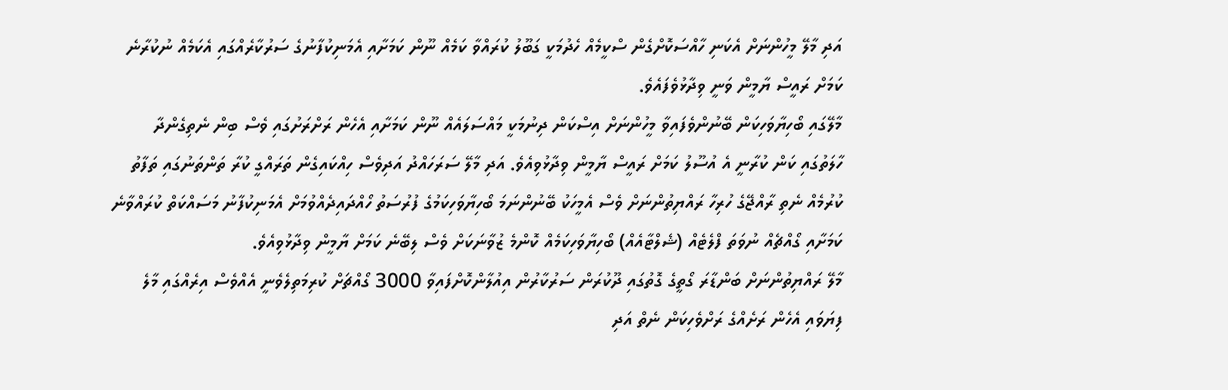އަދި މާލޭ މީހުންނަށް އެކަނި ހާއްސަކޮށްގެން ސްކީމެއް ހެދުމަކީ ގަބޫލު ކުރައްވާ ކަމެއް ނޫން ކަމަށާއި އެމަނިކުފާނުގެ ސަރުކާރެއްގައި އެކަމެއް ނުކުރާނެ ކަމަށް ރައީސް ޔާމީން ވަނީ ވިދާޅުވެފައެވެ.
މާލޭގައި ބޯހިޔާވަހިކަން ބޭނުންވެފައިވާ މީހުންނަށް އިސްކަން ދިނުމަކީ މައްސަލައެއް ނޫން ކަމަށާއި އެހެން ރަށްރަށުގައި ވެސް ބިން ނެތިގެންދާ ހާލަތުގައި ކަން ކުރާނީ އެ އުސޫލު ކަމަށް ރައީސް ޔާމީން ވިދާޅުވިއެވެ. އަދި މާލޭ ސަރަހައްދު އަދިވެސް ހިއްކައިގެން ތަރައްގީ ކުރާ ތަންތަނުގައި ތަފާތު ކުރުމެއް ނެތި ރާއްޖޭގެ ހުރިހާ ރައްޔިތުންނަށް ވެސް އެމީހަކު ބޭނުންނަމަ ބޯހިޔާވަހިކަމުގެ ފުރުސަތު ހޯއްދައިދެއްވުމަށް އެމަނިކުފާނު މަސައްކަތް ކުރައްވާނެ ކަމަށާއި ގޯއްޗެއް ނުވަތަ ފްލެޓެއް (ޝެލްޓާއެއް) ބޯހިޔާވަހިކަމެއް ކޮންމެ ޒުވާނަކަށް ވެސް ލިބޭނެ ކަމަށް ޔާމީން ވިދާޅުވިއެވެ.
މާލޭ ރައްޔިތުންނަށް ބަންޑާރަ ގޯތީގެ ގޮތުގައި ދޫކުރަން ސަރުކާރުން އިއުލާންކޮށްފައިވާ 3000 ގޯއްޗަށް ކުރިމަތިލެވެނީ އެއްވެސް އިރެއްގައި މާލެ ފިޔަވައި އެހެން ރަށެއްގެ ރަށްވެހިކަން ނެތް އަދި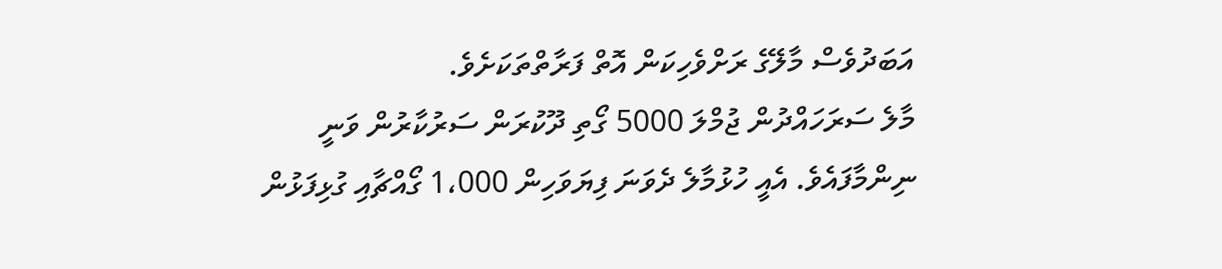އަބަދުވެސް މާލޭގެ ރަށްވެހިކަން އޮތް ފަރާތްތަކަށެވެ.
މާލެ ސަރަހައްދުން ޖުމްލަ 5000 ގޯތި ދޫކުރަން ސަރުކާރުން ވަނީ ނިންމާފައެވެ. އެއީ ހުޅުމާލެ ދެވަނަ ފިޔަވަހިން 1،000 ގޯއްޗާއި ގުޅިފަޅުން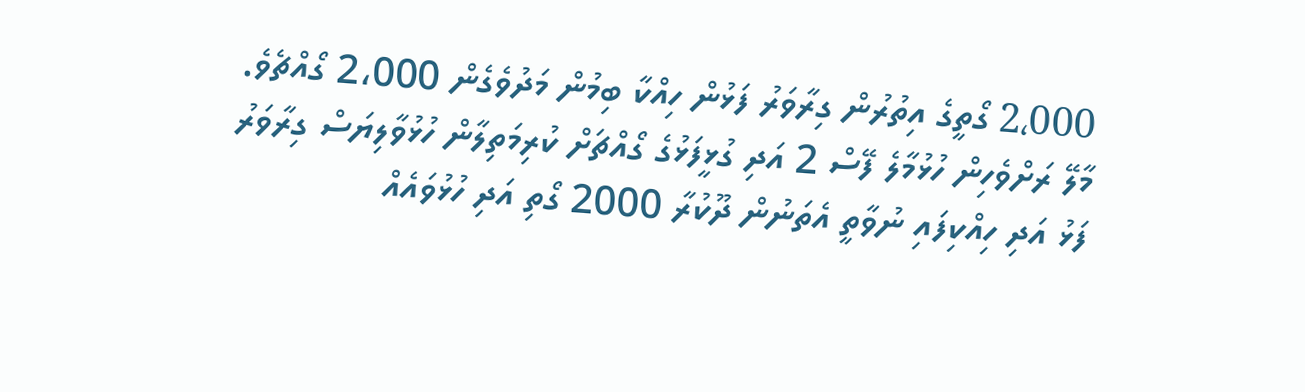2،000 ގޯތީގެ އިތުރުން ގިރާވަރު ފަޅުން ހިއްކާ ބިމުން މަދުވެގެން 2،000 ގޯއްޗެވެ. މާލޭ ރަށްވެހިން ހުޅުމާލެ ފޭސް 2 އަދި ގުޅީފަޅުގެ ގޯއްޗަށް ކުރިމަތިލާން ހުޅުވާލިޔަސް ގިރާވަރު ފަޅު އަދި ހިއްކިފައި ނުވާތީ އެތަނުން ދޫކުރާ 2000 ގޯތި އަދި ހުޅުވައެއް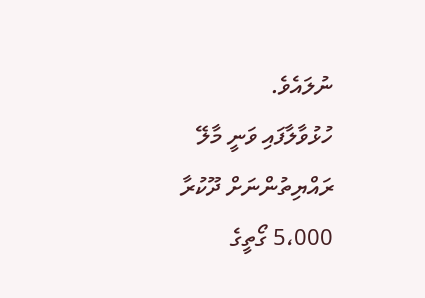ނުލައެވެ.
ހުޅުވާލާފައި ވަނީ މާލޭ ރައްޔިތުންނަށް ދޫކުރާ 5،000 ގޯތީގެ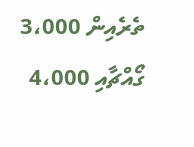ތެރެއިން 3،000 ގޯއްޗާއި 4،000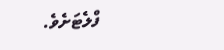ފްލެޓަށެވެ.